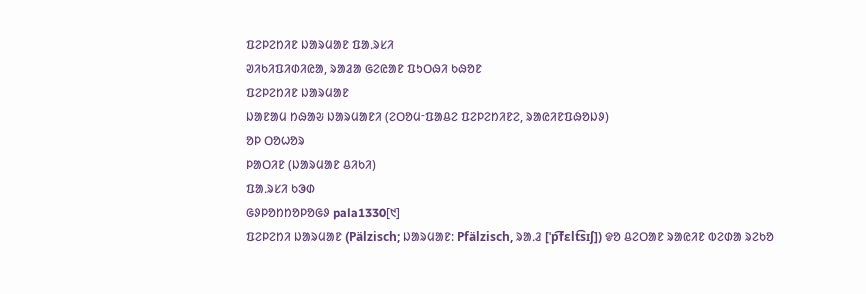ᱯᱮᱞᱮᱴᱤᱱ ᱡᱟᱨᱢᱟᱱ ᱯᱟᱹᱨᱥᱤ
ᱣᱤᱠᱤᱯᱤᱰᱤᱭᱟ, ᱨᱟᱲᱟ ᱜᱮᱭᱟᱱ ᱯᱩᱛᱷᱤ ᱠᱷᱚᱱ
ᱯᱮᱞᱮᱴᱤᱱ ᱡᱟᱨᱢᱟᱱ
ᱡᱟᱱᱟᱢ ᱴᱷᱟᱶ ᱡᱟᱨᱢᱟᱱᱤ (ᱮᱛᱚᱢᱼᱯᱟᱪᱮ ᱯᱮᱞᱮᱴᱤᱱᱮ, ᱨᱟᱭᱤᱱᱯᱷᱚᱡᱽ)
ᱚᱞ ᱛᱚᱦᱚᱨ
ᱞᱟᱛᱤᱱ (ᱡᱟᱨᱢᱟᱱ ᱪᱤᱠᱤ)
ᱯᱟᱹᱨᱥᱤ ᱠᱳᱰ
ᱜᱽᱞᱚᱴᱴᱚᱞᱚᱜᱽ pala1330[᱑]
ᱯᱮᱞᱮᱴᱤ ᱡᱟᱨᱢᱟᱱ (Pälzisch; ᱡᱟᱨᱢᱟᱱ: Pfälzisch, ᱨᱟᱹᱲ [ˈp͡fɛlt͡sɪʃ]) ᱫᱚ ᱪᱮᱛᱟᱱ ᱨᱟᱭᱤᱱ ᱵᱮᱰᱟ ᱨᱮᱠᱚ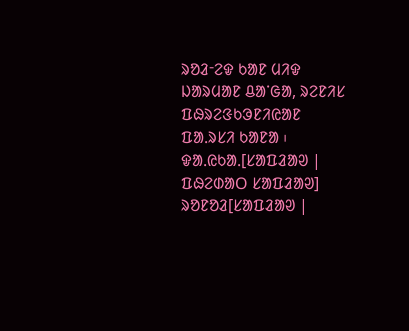ᱨᱚᱲᱼᱮᱫ ᱠᱟᱱ ᱢᱤᱫ ᱡᱟᱨᱢᱟᱱ ᱪᱟᱸᱜᱟ, ᱨᱮᱱᱤᱥ ᱯᱷᱨᱮᱝᱠᱳᱱᱤᱭᱟᱱ ᱯᱟᱹᱨᱥᱤ ᱠᱟᱱᱟ ᱾
ᱫᱟᱹᱭᱠᱟᱹ[ᱥᱟᱯᱲᱟᱣ | ᱯᱷᱮᱰᱟᱛ ᱥᱟᱯᱲᱟᱣ]
ᱨᱚᱱᱚᱲ[ᱥᱟᱯᱲᱟᱣ |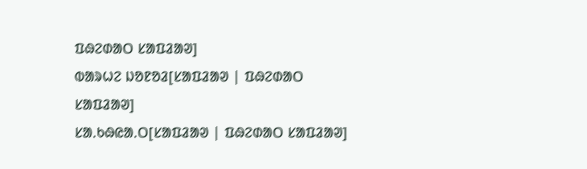ᱯᱷᱮᱰᱟᱛ ᱥᱟᱯᱲᱟᱣ]
ᱵᱟᱨᱦᱮ ᱡᱚᱱᱚᱲ[ᱥᱟᱯᱲᱟᱣ | ᱯᱷᱮᱰᱟᱛ ᱥᱟᱯᱲᱟᱣ]
ᱥᱟᱹᱠᱷᱭᱟᱹᱛ[ᱥᱟᱯᱲᱟᱣ | ᱯᱷᱮᱰᱟᱛ ᱥᱟᱯᱲᱟᱣ]